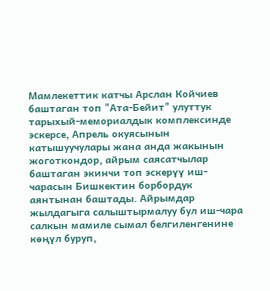Мамлекеттик катчы Арслан Койчиев баштаган топ "Ата-Бейит" улуттук тарыхый-мемориалдык комплексинде эскерсе, Апрель окуясынын катышуучулары жана анда жакынын жоготкондор, айрым саясатчылар баштаган экинчи топ эскерүү иш-чарасын Бишкектин борбордук аянтынан баштады. Айрымдар жылдагыга салыштырмалуу бул иш-чара салкын мамиле сымал белгиленгенине көңүл буруп,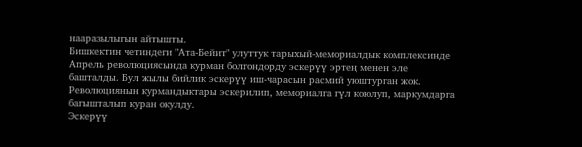нааразылыгын айтышты.
Бишкектин четиндеги "Ата-Бейит" улуттук тарыхый-мемориалдык комплексинде Апрель революциясында курман болгондорду эскерүү эртең менен эле башталды. Бул жылы бийлик эскерүү иш-чарасын расмий уюштурган жок.
Революциянын курмандыктары эскерилип, мемориалга гүл коюлуп, маркумдарга багышталып куран окулду.
Эскерүү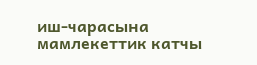иш-чарасына мамлекеттик катчы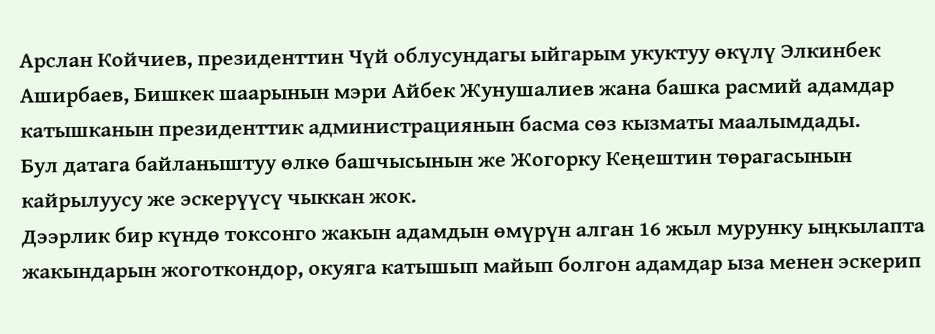Арслан Койчиев, президенттин Чүй облусундагы ыйгарым укуктуу өкүлү Элкинбек Аширбаев, Бишкек шаарынын мэри Айбек Жунушалиев жана башка расмий адамдар катышканын президенттик администрациянын басма сөз кызматы маалымдады.
Бул датага байланыштуу өлкө башчысынын же Жогорку Кеңештин төрагасынын кайрылуусу же эскерүүсү чыккан жок.
Дээрлик бир күндө токсонго жакын адамдын өмүрүн алган 16 жыл мурунку ыңкылапта жакындарын жоготкондор, окуяга катышып майып болгон адамдар ыза менен эскерип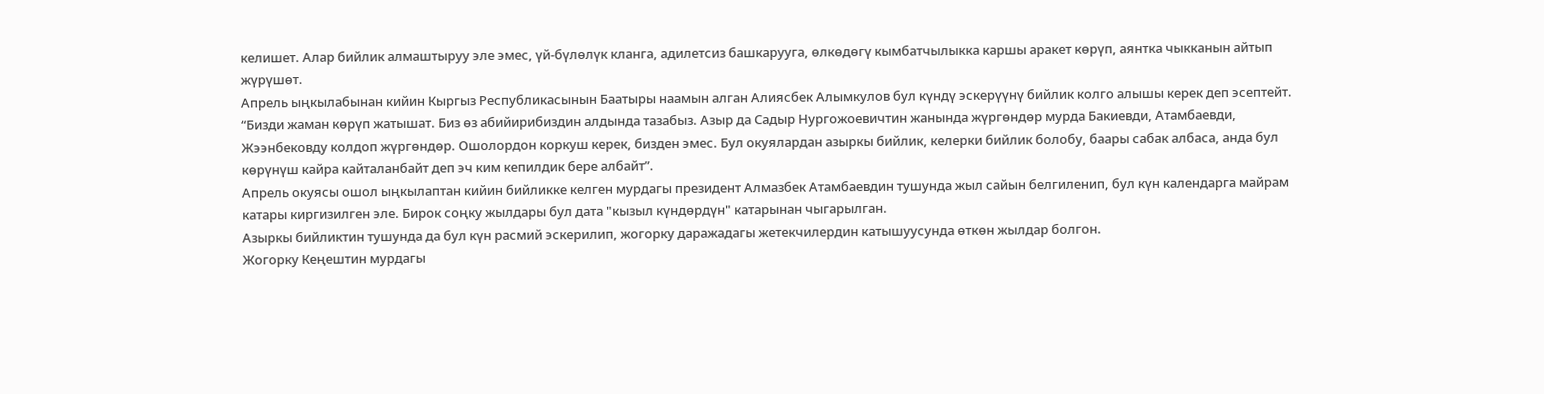келишет. Алар бийлик алмаштыруу эле эмес, үй-бүлөлүк кланга, адилетсиз башкарууга, өлкөдөгү кымбатчылыкка каршы аракет көрүп, аянтка чыкканын айтып жүрүшөт.
Апрель ыңкылабынан кийин Кыргыз Республикасынын Баатыры наамын алган Алиясбек Алымкулов бул күндү эскерүүнү бийлик колго алышы керек деп эсептейт.
“Бизди жаман көрүп жатышат. Биз өз абийирибиздин алдында тазабыз. Азыр да Садыр Нургожоевичтин жанында жүргөндөр мурда Бакиевди, Атамбаевди, Жээнбековду колдоп жүргөндөр. Ошолордон коркуш керек, бизден эмес. Бул окуялардан азыркы бийлик, келерки бийлик болобу, баары сабак албаса, анда бул көрүнүш кайра кайталанбайт деп эч ким кепилдик бере албайт”.
Апрель окуясы ошол ыңкылаптан кийин бийликке келген мурдагы президент Алмазбек Атамбаевдин тушунда жыл сайын белгиленип, бул күн календарга майрам катары киргизилген эле. Бирок соңку жылдары бул дата "кызыл күндөрдүн" катарынан чыгарылган.
Азыркы бийликтин тушунда да бул күн расмий эскерилип, жогорку даражадагы жетекчилердин катышуусунда өткөн жылдар болгон.
Жогорку Кеңештин мурдагы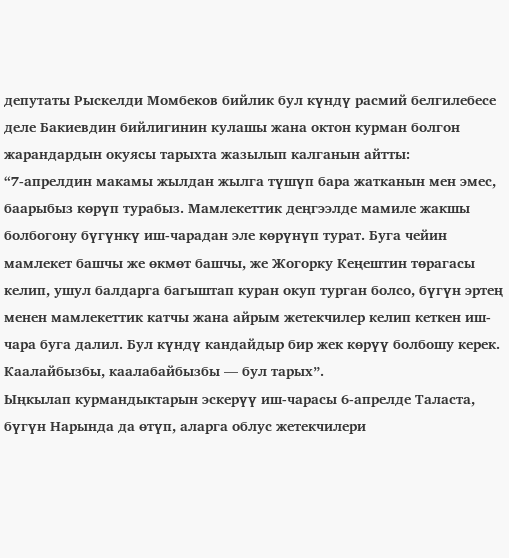депутаты Рыскелди Момбеков бийлик бул күндү расмий белгилебесе деле Бакиевдин бийлигинин кулашы жана октон курман болгон жарандардын окуясы тарыхта жазылып калганын айтты:
“7-апрелдин макамы жылдан жылга түшүп бара жатканын мен эмес, баарыбыз көрүп турабыз. Мамлекеттик деңгээлде мамиле жакшы болбогону бүгүнкү иш-чарадан эле көрүнүп турат. Буга чейин мамлекет башчы же өкмөт башчы, же Жогорку Кеңештин төрагасы келип, ушул балдарга багыштап куран окуп турган болсо, бүгүн эртең менен мамлекеттик катчы жана айрым жетекчилер келип кеткен иш-чара буга далил. Бул күндү кандайдыр бир жек көрүү болбошу керек. Каалайбызбы, каалабайбызбы — бул тарых”.
Ыңкылап курмандыктарын эскерүү иш-чарасы 6-апрелде Таласта, бүгүн Нарында да өтүп, аларга облус жетекчилери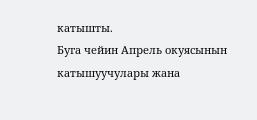катышты.
Буга чейин Апрель окуясынын катышуучулары жана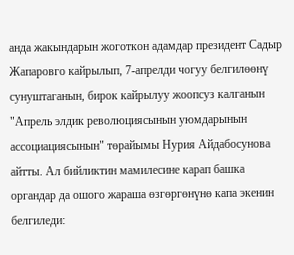анда жакындарын жоготкон адамдар президент Садыр Жапаровго кайрылып, 7-апрелди чогуу белгилөөнү сунуштаганын, бирок кайрылуу жоопсуз калганын "Апрель элдик революциясынын уюмдарынын ассоциациясынын" төрайымы Нурия Айдабосунова айтты. Ал бийликтин мамилесине карап башка органдар да ошого жараша өзгөргөнүнө капа экенин белгиледи: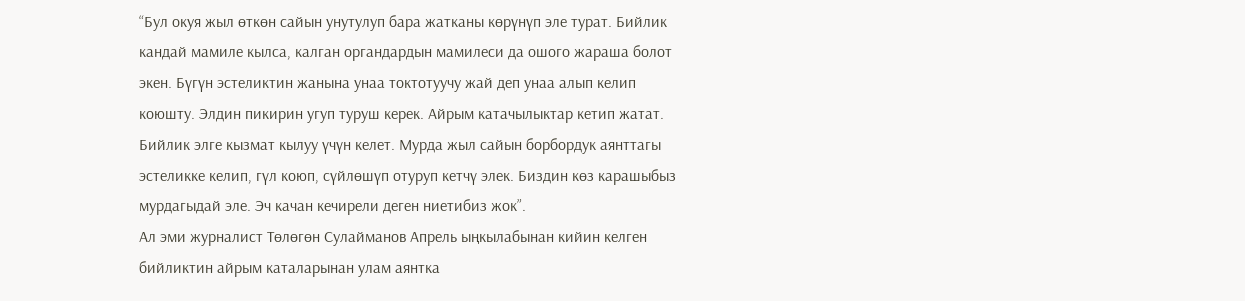“Бул окуя жыл өткөн сайын унутулуп бара жатканы көрүнүп эле турат. Бийлик кандай мамиле кылса, калган органдардын мамилеси да ошого жараша болот экен. Бүгүн эстеликтин жанына унаа токтотуучу жай деп унаа алып келип коюшту. Элдин пикирин угуп туруш керек. Айрым катачылыктар кетип жатат. Бийлик элге кызмат кылуу үчүн келет. Мурда жыл сайын борбордук аянттагы эстеликке келип, гүл коюп, сүйлөшүп отуруп кетчү элек. Биздин көз карашыбыз мурдагыдай эле. Эч качан кечирели деген ниетибиз жок”.
Ал эми журналист Төлөгөн Сулайманов Апрель ыңкылабынан кийин келген бийликтин айрым каталарынан улам аянтка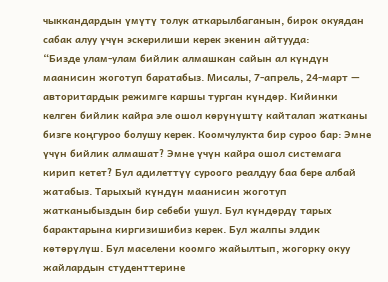чыккандардын үмүтү толук аткарылбаганын, бирок окуядан сабак алуу үчүн эскерилиши керек экенин айтууда:
“Бизде улам-улам бийлик алмашкан сайын ал күндүн маанисин жоготуп баратабыз. Мисалы, 7-апрель, 24-март — авторитардык режимге каршы турган күндөр. Кийинки келген бийлик кайра эле ошол көрүнүштү кайталап жатканы бизге коңгуроо болушу керек. Коомчулукта бир суроо бар: Эмне үчүн бийлик алмашат? Эмне үчүн кайра ошол системага кирип кетет? Бул адилеттүү суроого реалдуу баа бере албай жатабыз. Тарыхый күндүн маанисин жоготуп жатканыбыздын бир себеби ушул. Бул күндөрдү тарых барактарына киргизишибиз керек. Бул жалпы элдик көтөрүлүш. Бул маселени коомго жайылтып, жогорку окуу жайлардын студенттерине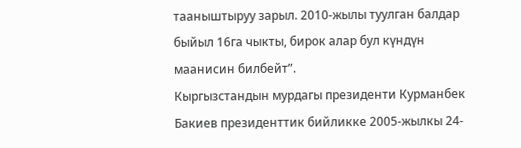тааныштыруу зарыл. 2010-жылы туулган балдар быйыл 16га чыкты, бирок алар бул күндүн маанисин билбейт”.
Кыргызстандын мурдагы президенти Курманбек Бакиев президенттик бийликке 2005-жылкы 24-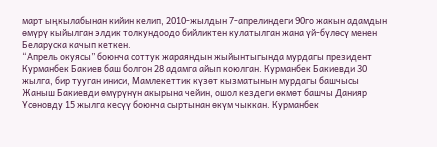март ыңкылабынан кийин келип, 2010-жылдын 7-апрелиндеги 90го жакын адамдын өмүрү кыйылган элдик толкундоодо бийликтен кулатылган жана үй-бүлөсү менен Беларуска качып кеткен.
“Апрель окуясы” боюнча соттук жараяндын жыйынтыгында мурдагы президент Курманбек Бакиев баш болгон 28 адамга айып коюлган. Курманбек Бакиевди 30 жылга, бир тууган иниси, Мамлекеттик күзөт кызматынын мурдагы башчысы Жаныш Бакиевди өмүрүнүн акырына чейин, ошол кездеги өкмөт башчы Данияр Үсөновду 15 жылга кесүү боюнча сыртынан өкүм чыккан. Курманбек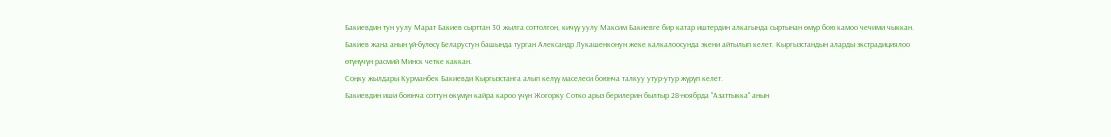Бакиевдин тун уулу Марат Бакиев сырттан 30 жылга соттолгон, кичүү уулу Максим Бакиевге бир катар иштердин алкагында сыртынан өмүр бою камоо чечими чыккан.
Бакиев жана анын үй-бүлөсү Беларустун башында турган Александр Лукашенконун жеке калкалоосунда экени айтылып келет. Кыргызстандын аларды экстрадициялоо өтүнүчүн расмий Минск четке каккан.
Соңку жылдары Курманбек Бакиевди Кыргызстанга алып келүү маселеси боюнча талкуу утур-утур жүрүп келет.
Бакиевдин иши боюнча соттун өкүмүн кайра кароо үчүн Жогорку Сотко арыз берилерин былтыр 28-ноябрда "Азаттыкка" анын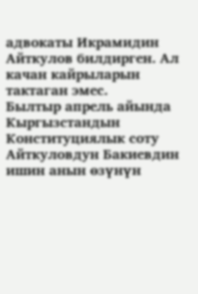адвокаты Икрамидин Айткулов билдирген. Ал качан кайрыларын тактаган эмес.
Былтыр апрель айында Кыргызстандын Конституциялык соту Айткуловдун Бакиевдин ишин анын өзүнүн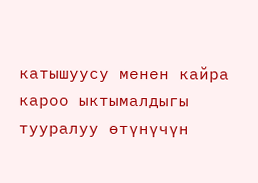катышуусу менен кайра кароо ыктымалдыгы тууралуу өтүнүчүн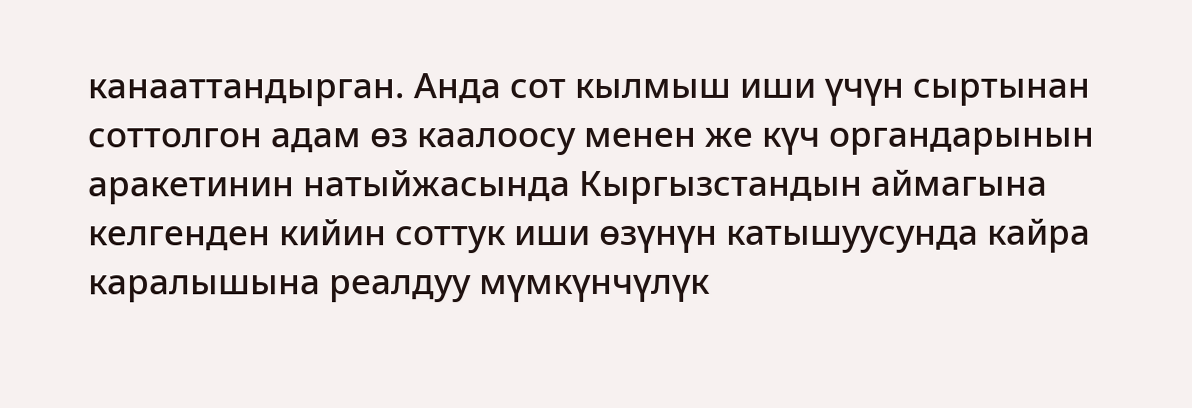канааттандырган. Анда сот кылмыш иши үчүн сыртынан соттолгон адам өз каалоосу менен же күч органдарынын аракетинин натыйжасында Кыргызстандын аймагына келгенден кийин соттук иши өзүнүн катышуусунда кайра каралышына реалдуу мүмкүнчүлүк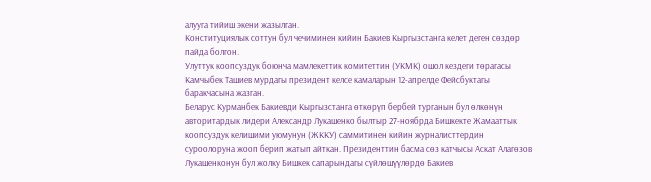алууга тийиш экени жазылган.
Конституциялык соттун бул чечиминен кийин Бакиев Кыргызстанга келет деген сөздөр пайда болгон.
Улуттук коопсуздук боюнча мамлекеттик комитеттин (УКМК) ошол кездеги төрагасы Камчыбек Ташиев мурдагы президент келсе камаларын 12-апрелде Фейсбуктагы баракчасына жазган.
Беларус Курманбек Бакиевди Кыргызстанга өткөрүп бербей турганын бул өлкөнүн авторитардык лидери Александр Лукашенко былтыр 27-ноябрда Бишкекте Жамааттык коопсуздук келишими уюмунун (ЖККУ) саммитинен кийин журналисттердин суроолоруна жооп берип жатып айткан. Президенттин басма сөз катчысы Аскат Алагөзов Лукашенконун бул жолку Бишкек сапарындагы сүйлөшүүлөрдө Бакиев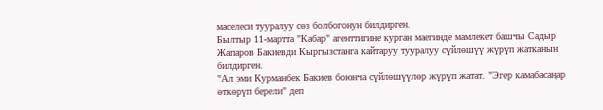маселеси тууралуу сөз болбогонун билдирген.
Былтыр 11-мартта "Кабар" агенттигине курган маегинде мамлекет башчы Садыр Жапаров Бакиевди Кыргызстанга кайтаруу тууралуу сүйлөшүү жүрүп жатканын билдирген.
"Ал эми Курманбек Бакиев боюнча сүйлөшүүлөр жүрүп жатат. "Эгер камабасаңар өткөрүп берели" деп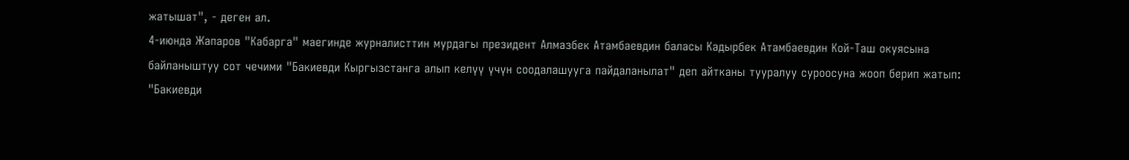жатышат", - деген ал.
4-июнда Жапаров "Кабарга" маегинде журналисттин мурдагы президент Алмазбек Атамбаевдин баласы Кадырбек Атамбаевдин Кой-Таш окуясына байланыштуу сот чечими "Бакиевди Кыргызстанга алып келүү үчүн соодалашууга пайдаланылат" деп айтканы тууралуу суроосуна жооп берип жатып:
"Бакиевди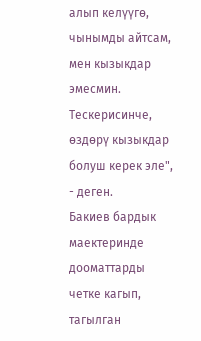алып келүүгө, чынымды айтсам, мен кызыкдар эмесмин. Тескерисинче, өздөрү кызыкдар болуш керек эле", - деген.
Бакиев бардык маектеринде дооматтарды четке кагып, тагылган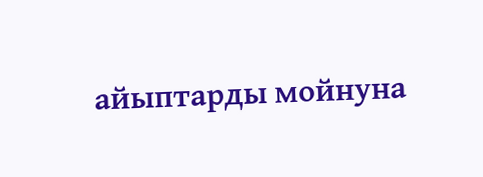айыптарды мойнуна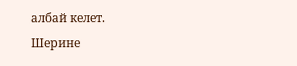албай келет.
Шерине